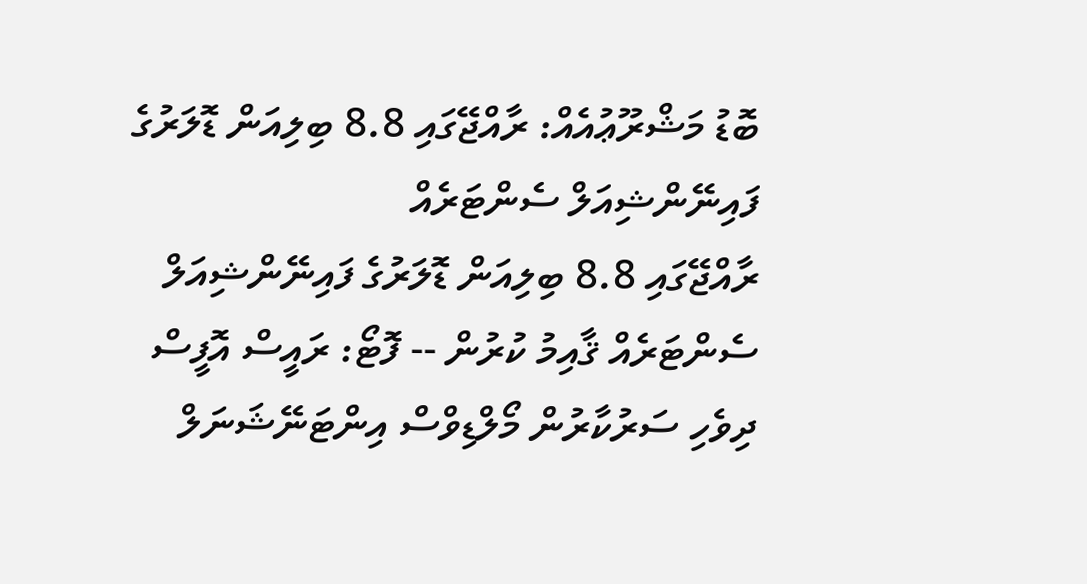ބޮޑު މަޝްރޫޢުއެއް: ރާއްޖޭގައި 8.8 ބިލިއަން ޑޮލަރުގެ ފައިނޭންޝިއަލް ސެންޓަރެއް
ރާއްޖޭގައި 8.8 ބިލިއަން ޑޮލަރުގެ ފައިނޭންޝިއަލް ސެންޓަރެއް ޤާއިމު ކުރުން -- ފޮޓޯ: ރައީސް އޮފީސް
ދިވެހި ސަރުކާރުން މޯލްޑިވްސް އިންޓަނޭޝަނަލް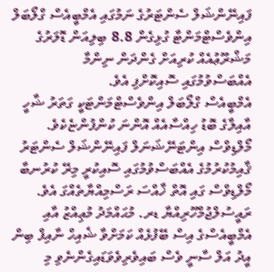ފައިނޭންޝަލް ސެންޓަރުގެ ނަމުގައި އެމްބީއެސް ގްލޯބަލް އިންވެސްޓްމަންޓާ ގުޅިގެން 8.8 ބިލިއަން ޑޮލަރުގެ މަޝްރޫޢުއެއް ކުރިއަށް ގެންދަން ނިންމާ އެއްބަސްވުމުގައި ސޮއިކޮށްފި އެވެ.
އެމްބީއެސް ގްލޯބަލް އިންވެސްޓްމަންޓަކީ ގަތަރު ޝާހީ އާއިލާގެ ބޮޑު ހިއްސާއެއް އޮންނަ ކުންފުންޏެކެވެ. މޯލްޑިވްސް އިންޓަނޭޝަނަލް ފައިނޭންޝަލް ސެންޓަރު ޤާއިމުކުރުމުގެ އެއްބަސްވުމުގައި ސޮއިކުރީ މިރޭ ކުރުނބާ މޯލްޑިވްސް ގައި އޮތް ޚާއްސަ ރަސްމިއްޔާތެއްގަ އެވެ.
ރައީސުލްޖުމްހޫރިއްޔާ ޑރ. މުޙައްމަދު މުޢިއްޒު އާއި އެމްބީއެސްގެ އިސް ބޭފުޅެއް ކަމަށްވާ ޝެއިހް ނާއިފް ބިން އީދު އަލް ސާނީ ވެސް ބައިވެރިވެވަޑައިގެންނެވި މި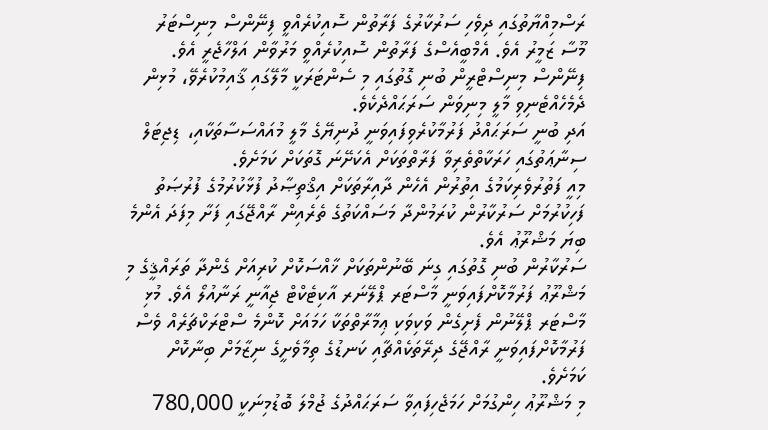ރަސްމިއްޔާތުގައި ދިވެހި ސަރުކާރުގެ ފަރާތުން ސޮއިކުރެއްވީ ފިނޭންސް މިނިސްޓަރު މޫސާ ޒަމީރު އެވެ. އެމްބީއެސްގެ ފަރާތުން ސޮއިކުރެއްވީ މަރުވާން އަލްހާޖެރީ އެވެ.
ފިނޭންސް މިނިސްޓްރީން ބުނި ގޮތުގައި މި ސެންޓަރަކީ މާލޭގައި ޤާއިމުކުރެވޭ، މުޅިން ދެމެހެއްޓެނިވި މާލީ މިނިވަން ސަރަޙައްދެކެވެ.
އަދި ބުނީ ސަރަޙައްދު ފަރުމާކުރެވިފައިވަނީ ދުނިޔޭގެ މާލީ މުއައްސަސާތަކާއި، ޑިޖިޓަލް ސިނާޢަތުގައި ހަރަކާތްތެރިވާ ފަރާތްތަކަށް އެކަށޭނަ ގޮތަކަށް ކަމަށެވެ.
މިއީ ފަތުރުވެރިކަމުގެ އިތުރުން އެހެން ދާއިރާތަކަށް އިޤްތިޞާދު ފުޅާކުރުމުގެ ފުރުޞަތު ފަހިކުރުމަށް ސަރުކާރުން ކުރަމުންދާ މަސައްކަތުގެ ތެރެއިން ރާއްޖޭގައި ފަށާ މިފަދަ އެންމެ ބިޔަ މަޝްރޫޢު އެވެ.
ސަރުކާރުން ބުނި ގޮތުގައި ގިނަ ބޭނުންތަކަށް ޚާއްސަކޮށް ކުރިއަށް ގެންދާ ތަރައްޤީގެ މި މަޝްރޫޢު ފަރުމާކޮށްފައިވަނީ މާސްޓަރ ޕްލޭނަރ އާކިޓެކްޓް ޖިއާނީ ރަނާއުލޯ އެވެ. މުޅި މާސްޓަރ ޕްލޭނުން ފެށިގެން ވަކިވަކި ޢިމާރާތްތަކާ ހަމައަށް ކޮންމެ ސްޓްރަކްޗަރެއް ވެސް ފަރުމާކޮށްފައިވަނީ ރާއްޖޭގެ ދިރޭތަކެއްޗާއި ކަނޑުގެ ތިމާވެށީގެ ނިޒާމަށް ބިނާކޮށް ކަމަށެވެ.
މި މަޝްރޫޢު ހިންގުމަށް ހަމަޖެހިފައިވާ ސަރަޙައްދުގެ ޖުމްލަ ބޮޑުމިނަކީ 780,000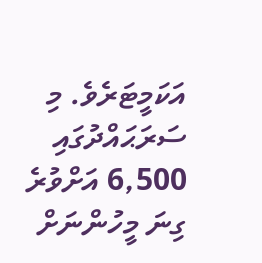އަކަމީޓަރެވެ. މި ސަރަޙައްދުގައި 6,500 އަށްވުރެ ގިނަ މީހުންނަށް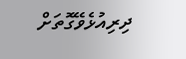ދިރިއުޅެވޭގޮތަށް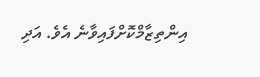އިންތިޒާމްކޮށްފައިވާނެ އެވެ. އަދި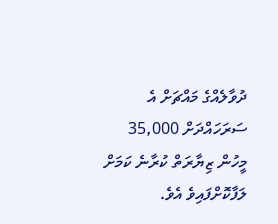ދުވާލެއްގެ މައްޗަށް އެ ސަރަހައްދަށް 35,000 މީހުން ޒިޔާރަތް ކުރާނެ ކަމަށް ލަފާކޮށްފައިވެ އެވެ.